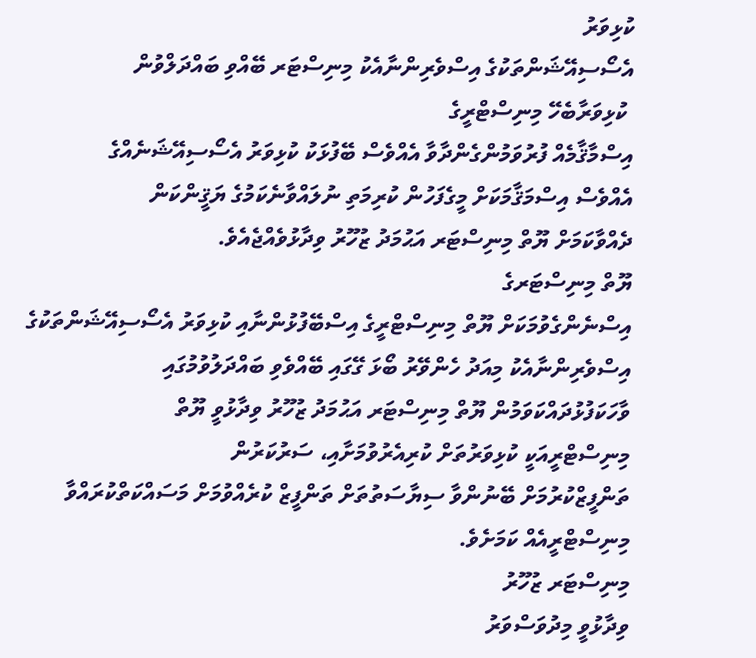ކުޅިވަރު
އެސޯސިއޭޝަންތަކުގެ އިސްވެރިންނާއެކު މިނިސްޓަރ ބޭއްވި ބައްދަލްވުން
 ކުޅިވަރާބެހޭ މިނިސްޓްރީގެ
އިސްމާޤާމެއް ފުރުވަމުންގެންދާވާ އެއްވެސް ބޭފުޅަކު ކުޅިވަރު އެސޯސިއޭޝަނެއްގެ
އެއްވެސް އިސްމަޤާމަކަށް މީގެފަހުން ކުރިމަތި ނުލައްވާނެކަމުގެ ޔަޤީންކަން
ދެއްވާކަމަށް ޔޫތް މިނިސްޓަރ އަޙުމަދު ޒުހޫރު ވިދާޅުވެއްޖެއެވެ.
ޔޫތް މިނިސްޓަރގެ
އިސްނެންގެވުމަކަށް ޔޫތް މިނިސްޓްރީގެ އިސްބޭފުޅުންނާއި ކުޅިވަރު އެސޯސިއޭޝަންތަކުގެ
އިސްވެރިންނާއެކު މިއަދު ހެންވޭރު ބޯޅަ ގޭގައި ބޭއްވެވި ބައްދަލުވުމުގައި
ވާހަކަފުޅުދައްކަވަމުން ޔޫތް މިނިސްޓަރ އަޙުމަދު ޒުހޫރު ވިދާޅުވީ ޔޫތް
މިނިސްޓްރީއަކީ ކުޅިވަރުތަށް ކުރިއެރުވުމަށާއި، ސަރުކަރުން
ތަންފީޒްކުރުމަށް ބޭނުންވާ ސިޔާސަތުތަށް ތަންފީޒް ކުރެއްވުމަށް މަސައްކަތްކުރައްވާ
މިނިސްޓްރީއެއް ކަމަށެވެ.
މިނިސްޓަރ ޒުހޫރު
ވިދާޅުވީ މިދުވަސްވަރު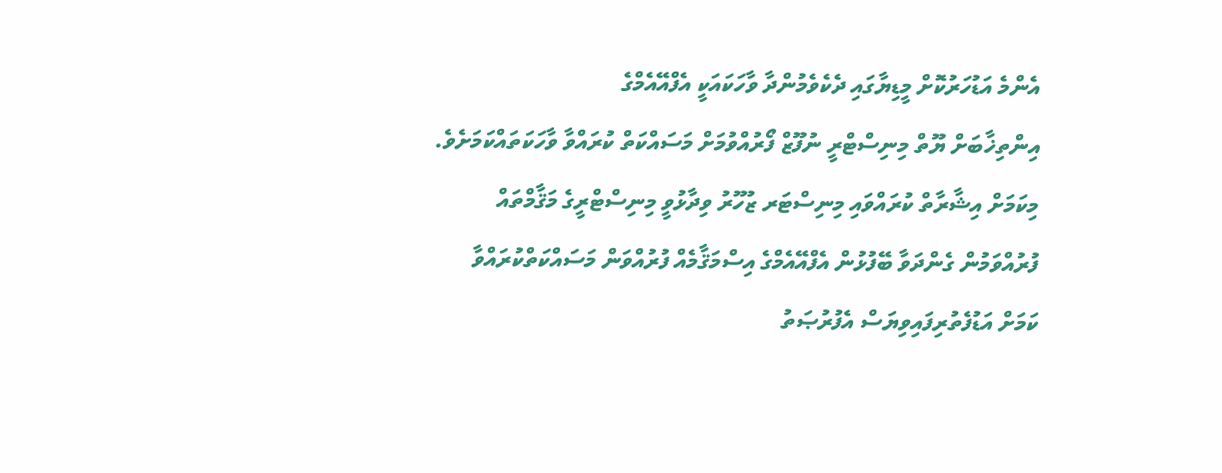އެންމެ އަޑުހަރުކޮށް މީޑިޔާގައި ދެކެވެމުންދާ ވާހަކައަކީ އެފްއޭއެމްގެ
އިންތިޚާބަށް ޔޫތް މިނިސްޓްރީ ނުފޫޒް ފޯރުއްވުމަށް މަސައްކަތް ކުރައްވާ ވާހަކަތައްކަމަށެވެ.
މިކަމަށް އިޝާރާތް ކުރައްވައި މިނިސްޓަރ ޒުހޫރު ވިދާޅުވީ މިނިސްޓްރީގެ މަޤާމްތައް
ފުރުއްވަމުން ގެންދަވާ ބޭފުޅުން އެފްއޭއެމްގެ އިސްމަޤާމެއް ފުރުއްވަން މަސައްކަތްކުރައްވާ
ކަމަށް އަޑުފެތުރިފައިވިޔަސް އެފުރުޞަތު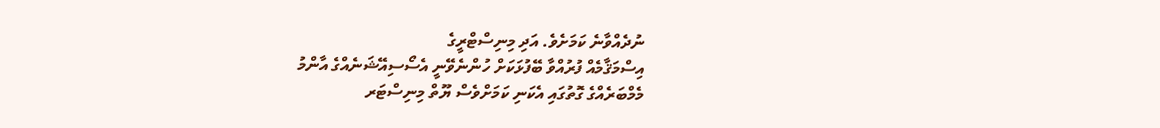ނުދެއްވާނެ ކަމަށެވެ. އަދި މިނިސްޓްރީގެ
އިސްމަޤާމެއް ފުރުއްވާ ބޭފުޅަކަށް ހުންނެވޭނީ އެސޯސިއޭޝަނެއްގެ އާންމު
މެމްބަރެއްގެ ގޮތުގައި އެކަނި ކަމަށްވެސް ޔޫތް މިނިސްޓަރ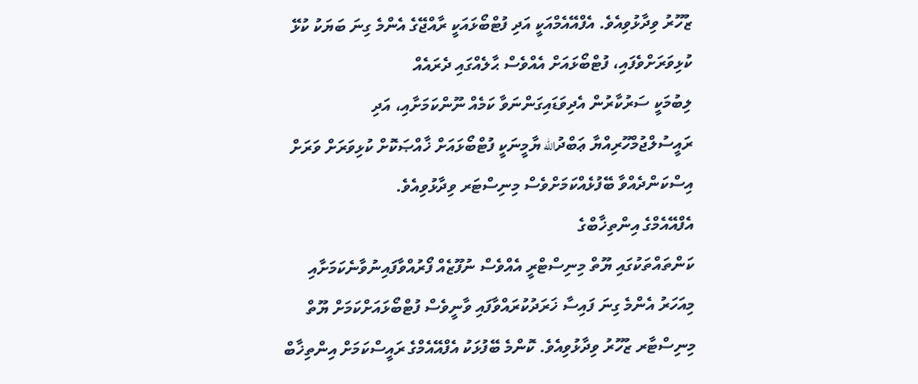ޒުހޫރު ވިދާޅުވިއެވެ. އެފްއޭއެމްއަކީ އަދި ފުޓްބޯޅައަކީ ރާއްޖޭގެ އެންމެ ގިނަ ބަޔަކު ކުޅޭ
ކުޅިވަރަށްވެފައި، ފުޓްބޯޅައަށް އެއްވެސް ޙާލެއްގައި ދެރައެއް
ލިބުމަކީ ސަރުކާރުން އެދިވަޑައިގަންނަވާ ކަމެއް ނޫންކަމަށާއި، އަދި
ރައީސުލްޖުމްހޫރިއްޔާ ޢަބްދުالله ޔާމީނަކީ ފުޓްބޯޅައަށް ޚާއްޞަކޮށް ކުޅިވަރަށް ވަރަށް
އިސްކަންދެއްވާ ބޭފުޅެއްކަމަށްވެސް މިނިސްޓަރ ވިދާޅުވިއެވެ.
އެފްއޭއެމްގެ އިންތިޚާބްގެ
ކަންތައްތަކުގައި ޔޫތް މިނިސްޓްރީ އެއްވެސް ނުފޫޒެއް ފޯރުއްވާފައިނުވާނެކަމަށާއި
މިއަހަރު އެންމެ ގިނަ ފައިސާ ޚަރަދުކުރައްވާފައި ވާނީވެސް ފުޓްބޯޅައަށްކަމަށް ޔޫތް
މިނިސްޓާރ ޒުހޫރު ވިދާޅުވިއެވެ. ކޮންމެ ބޭފުޅަކު އެފްއޭއެމްގެ ރައީސްކަމަށް އިންތިޚާބް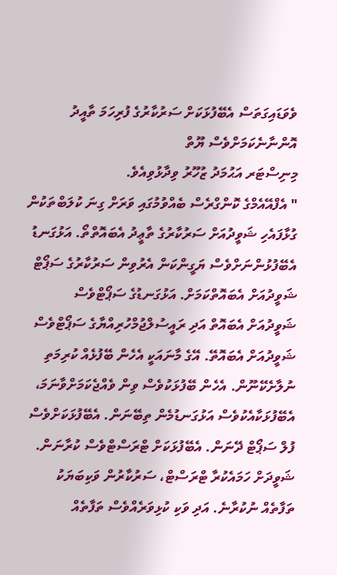ވެވަޑައިގަތަސް އެބޭފުޅަކަށް ސަރުކާރުގެ ފުރިހަމަ ތާއީދު އޮންނާނެކަމަށްވެސް ޔޫތް
މިނިސްޓަރ އަޙުމަދު ޒުހޫރު ވިދާޅުވިއެވެ.
" އެފްއޭއެމްގެ ކޮންގްރެސް ބެއްވުމުގައި ވަރަށް ގިނަ ކުލަބްތަކުން ގުޅާފައެހި ޝަވީދުއަށް ސަރުކާރުގެ ތާޢީދު އެބައޮތްތޯ. އަޅުގަނޑު އެބޭފުޅުންނަށްވެސް ޔަގީންކަން އެރުވިން ސަރުކާރުގެ ސަޕޯޓް ޝަވީދުއަށް އެބައޮތްކަމަށް. އަޅުގަނޑުގެ ސަޕޯޓްވެސް ޝަވީދުއަށް އެބައޮތް އަދި ރައީސުލްޖުމްހުރިއްޔާގެ ސަޕޯޓްވެސް ޝަވީދުއަށް އެބައޮތޭ. އޭގެ މާނައަކީ އެހެން ބޭފުޅެއް ކުރިމަތި ނުލާށެކޭނޫން. އެހެން ބޭފުޅަކުވެސް ވިން ވެއްޖެކަމަށްވާނަމަ، އެބޭފުޅަކާއެކުވެސް އަޅުގަނޑުމެން ތިބޭނަން. އެބޭފުޅަކަށްވެސް ފުލް ސަޕޯޓް ދޭނަން. އެބޭފުޅަކަށް ޓްރަސްޓްވެސް ކުރާނަން. ޝަވީދަށް ހަމައެކުރާ ޓްރަސްޓް، ސަރުކާރުން ވަކިބަޔަކު ތަފާތެއް ނުކުރާނެ. އަދި ވަކި ކުޅިވަރެއްވެސް ތަފާތެއް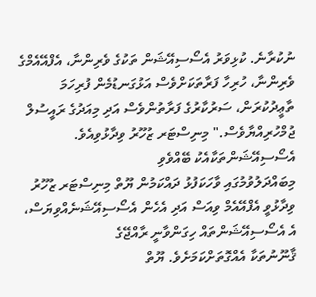ނުކުރާނެ. ކުޅިވަރު އެސޯސިއޭޝަން ތަކުގެ ވެރިންނާ، އެފްއޭއެމްގެ ވެރިންނާ، ހުރިހާ ފަރާތަކަށްވެސް އަޅުގަނޑުމެން ފުރިހަމަ ތާޢީދުކުރަން، ސަރުކާރުގެ ފަރާތުންވެސް އަދި މިއަދުގެ ރައީސުލް ޖުމްހުރިއްޔާވެސް." މިނިސްޓަރ ޒުހޫރު ވިދާޅުވިއެވެ.
އެސޯސިއޭޝަންތަކާއެކު ބޭއްވެވި
މިބައްދަލުވުމުގައި ވާހަކަފުޅު ދައްކަމުން ޔޫތް މިނިސްޓަރ ޒުހޫރު
ވިދާޅުވީ އެފްއޭއެމް ވިއަސް އަދި އެހެން އެސޯސިއޭޝަނެއްވިޔަސް،  އެ އެސޯސިއޭޝަންތައް ހިގަންވާނީ ރާއްޖޭގެ
ޤާނޫނުތަކާ އެއްގޮތަށްކަމަށެވެ. ޔޫތް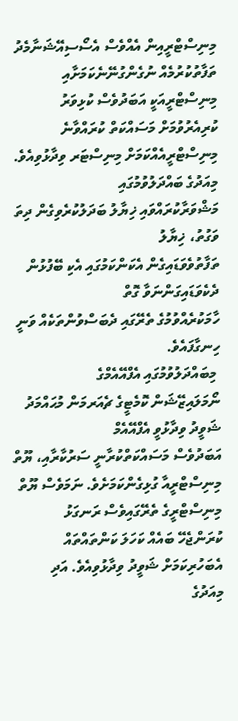މިނިސްޓްރީއިން އެއްވެސް އެސޯސިއޭޝަނާމެދު
ތަފާތުކުރުމެއް ނުގެންގުނޭނެކަމަށާއި މިނިސްޓްރީއަކީ އަބަދުވެސް ކުޅިވަރު
ކުރިއެރުވުމަށް މަސައްކަތް ކުރައްވާނެ މިނިސްޓްރީއެއްކަމަށް މިނިސްޓަރ ވިދާޅުވިއެވެ.
މިއަދުގެ ބައްދަލުވުމުގައި
މަޝްވަރާކުރައްވައި ޚިޔާލު ބަދަލުކުރެވިގެން ދިތަ ވަގުތު، ޚިޔާލު
ތަފާތުވެވަޑައިގެން އެކަންކަމުގައި އެކި ބޭފުޅުން ދެކެވަޑައިގަންނަވާ ގޮތް
ހާމަކުރެއްވުމުގެ ތެރޭގައި ދެބަސްވުންތަކެއް ވަނީ ހިނގާފައެވެ.
 މިބައްދަލުވުމުގައި އެފްއޭއެމްގެ
ނޯމަލައިޒޭޝަން ކޮމެޓީގެ ޗެއަރމަން މުޙައްމަދު ޝަވީދު ވިދާޅުވީ އެފްއޭއެމް
އަބަދުވެސް މަސައްކަތްކުރާނީ ސަރުކާރާއި، ޔޫތް މިނިސްޓްރީއާ ގުޅިގެންކަމަށެވެ. ނަމަވެސް ޔޫތް މިނިސްޓްރީގެ ތެރޭގައިވެސް ރަނގަޅު
ކުރަންޖެހޭ ބައެއް ކަހަލަ ކަންތައްތައް އެބަހުރިކަމަށް ޝަވީދު ވިދާޅުވިއެވެ. އަދި
މިއަދުގެ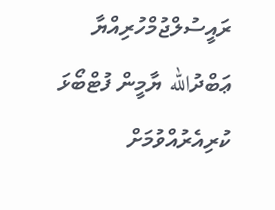ރައީސުލްޖުމްހުރިއްޔާ ޢަބްދުالله ޔާމީން ފުޓްބޯޅަ ކުރިއެރުއްވުމަށް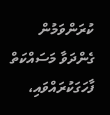ކުރަންވަމުން ގެންދަވާ މަސައްކަތް ފާހަގަކުރައްވައި،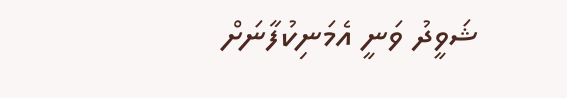ޝަވީދު ވަނީ އެމަނިކުފާނަށް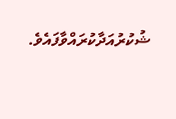ޝުކުރުއަދާކުރައްވާފައެވެ.